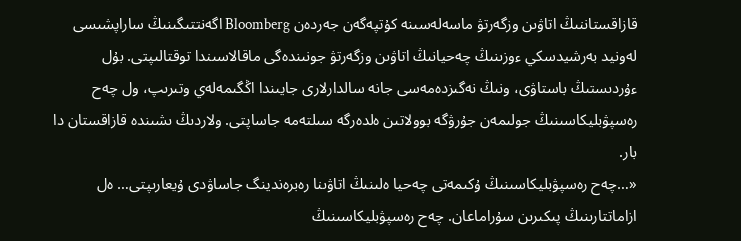قازاقستاننىڭ اتاۋىن وزگەرتۋ ماسەلەسىنە كۇتپەگەن جەردەن Bloomberg اگەنتتىگىنىڭ ساراپشىسى لەونيد بەرشيدسكي ءوزىنىڭ چەحيانىڭ اتاۋىن وزگەرتۋ جونىندەگى ماقالاسىندا توقتالىپتى. بۇل ءۇردىستىڭ باستاۋى، ونىڭ نەگىزدەمەسى جانە سالدارلارى جايىندا اڭگىمەلەي وتىرىپ، ول چەح رەسپۋبليكاسىنىڭ جولىمەن جۇرۋگە بوولاتىن ەلدەرگە سىلتەمە جاساپتى. ولاردىڭ ىشىندە قازاقستان دا بار.
«…چەح رەسپۋبليكاسىنىڭ ۇكىمەتى چەحيا ەلىنىڭ اتاۋىنا رەبرەندينگ جاساۋدى ۇيعارىپتى… ەل ازاماتتارىنىڭ پىكىرىن سۇراماعان. چەح رەسپۋبليكاسىنىڭ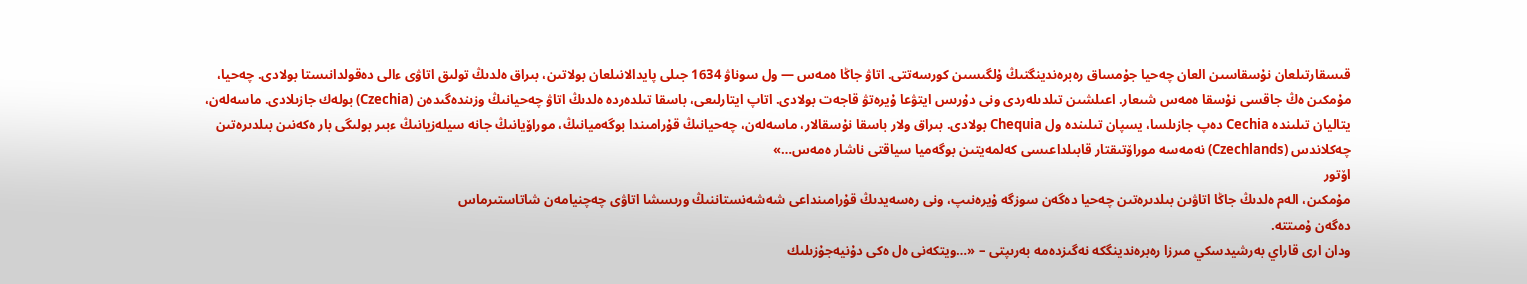قىسقارتىلعان نۇسقاسىن العان چەحيا جۇمساق رەبرەندينگتىڭ ۇلگىسىن كورسەتتى. اتاۋ جاڭا ەمەس — ول سوناۋ 1634 جىلى پايدالانىلعان بولاتىن، بىراق ەلدىڭ تولىق اتاۋى ءالى دەقولدانىستا بولادى. چەحيا، مۇمكىن ەڭ جاقسى نۇسقا ەمەس شىعار. اعىلشىن تىلدىلەردى ونى دۇرىس ايتۋعا ۇيرەتۋ قاجەت بولادى. اتاپ ايتارلىعى، باسقا تىلدەردە ەلدىڭ اتاۋ چەحيانىڭ وزىندەگىدەن (Czechia) بولەك جازىلادى. ماسەلەن، يتاليان تىلىندە Cechia دەپ جازىلسا، يسپان تىلىندە ول Chequia بولادى. بىراق ولار باسقا نۇسقالار، ماسەلەن، چەحيانىڭ قۇرامىندا بوگەميانىڭ، موراۆيانىڭ جانە سيلەزيانىڭ ءبىر بولىگى بار ەكەنىن بىلدىرەتىن چەكلاندس (Czechlands) نەمەسە موراۆتىقتار قابىلداعىسى كەلمەيتىن بوگەميا سياقتى ناشار ەمەس…»
اۆتور
مۇمكىن، الەم ەلدىڭ جاڭا اتاۋىن بىلدىرەتىن چەحيا دەگەن سوزگە ۇيرەنىپ، ونى رەسەيدىڭ قۇرامىنداعى شەشەنستاننىڭ ورىسشا اتاۋى چەچنيامەن شاتاستىرماس
دەگەن ۇمىتتە.
ودان ارى قاراي بەرشيدسكي مىرزا رەبرەندينگكە نەگىزدەمە بەرىپتى – «…ويتكەنى ەل ەكى دۇنيەجۇزىلىك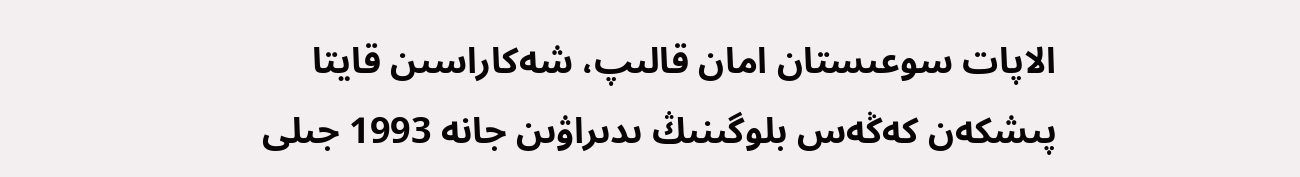الاپات سوعىستان امان قالىپ، شەكاراسىن قايتا پىشكەن كەڭەس بلوگىنىڭ ىدىراۋىن جانە 1993 جىلى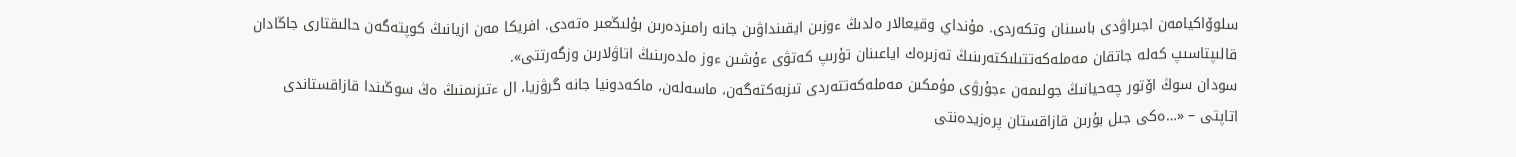سلوۆاكيامەن اجىراۋدى باسىنان وتكەردى. مۇنداي وقيعالار ەلدىڭ ءوزىن ايقىنداۋىن جانە رامىزدەرىن بۇلىڭعىر ەتەدى. افريكا مەن ازيانىڭ كوپتەگەن حالىقتارى جاڭادان قالىپتاسىپ كەلە جاتقان مەملەكەتتىلىكتەرىنىڭ تەزىرەك اياعىنان تۇرىپ كەتۋى ءۇشىن ءوز ەلدەرىنىڭ اتاۋلارىن وزگەرتتى».
سودان سوڭ اۆتور چەحيانىڭ جولىمەن ءجۇرۋى مۇمكىن مەملەكەتتەردى تىزبەكتەگەن، ماسەلەن، ماكەدونيا جانە گرۋزيا، ال ءتىزىمنىڭ ەڭ سوڭىندا قازاقستاندى اتاپتى – «…ەكى جىل بۇرىن قازاقستان پرەزيدەنتى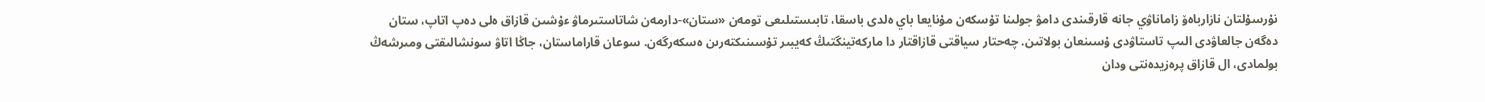نۇرسۇلتان نازارباەۆ زاماناۋي جانە قارقىندى دامۋ جولىنا تۇسكەن مۇنايعا باي ەلدى باسقا، تابىستىلىعى تومەن «ستان»-دارمەن شاتاستىرماۋ ءۇشىن قازاق ەلى دەپ اتاپ، ستان دەگەن جالعاۋدى الىپ تاستاۋدى ۇسىنعان بولاتىن. چەحتار سياقتى قازاقتار دا ماركەتينگتىڭ كەيبىر تۇسىنىكتەرىن ەسكەرگەن. سوعان قاراماستان، جاڭا اتاۋ سونشالىقتى ومىرشەڭ بولمادى، ال قازاق پرەزيدەنتى ودان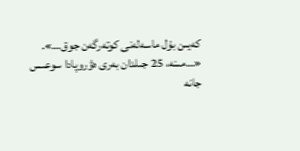كەيىن بۇل ماسەلەنى كوتەرگەن جوق…».
«…مىنە، 25 جىلدان بەرى ەۋروپادا سوعىس جانە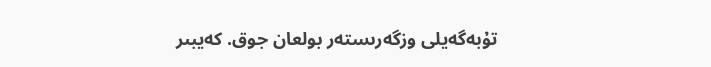تۇبەگەيلى وزگەرىستەر بولعان جوق. كەيبىر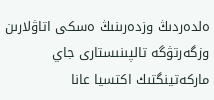ەلدەردىڭ وزدەرىنىڭ ەسكى اتاۋلارىن وزگەرتۋگە تالپىنىستارى جاي ماركەتينگتىك اكتسيا عانا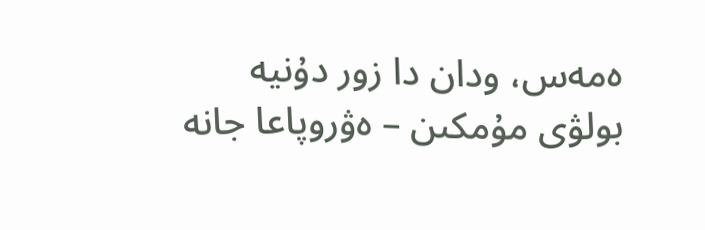ەمەس، ودان دا زور دۇنيە بولۋى مۇمكىن – ەۋروپاعا جانە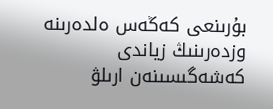بۇرىنعى كەڭەس ەلدەرىنە وزدەرىنىڭ زياندى كەشەگىسىنەن ارىلۋ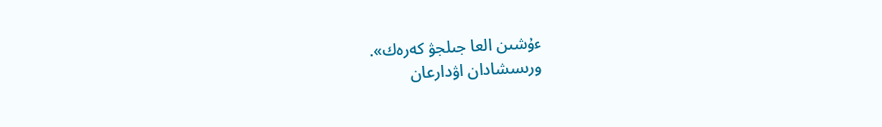ءۇشىن العا جىلجۋ كەرەك».
ورىسشادان اۋدارعان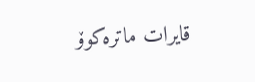قايرات ماترەكوۆ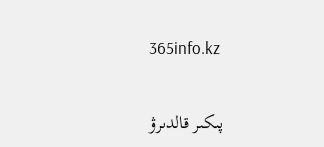365info.kz


پىكىر قالدىرۋ